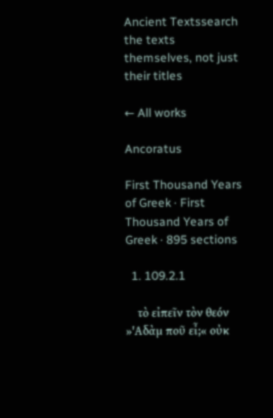Ancient Textssearch the texts themselves, not just their titles

← All works

Ancoratus

First Thousand Years of Greek · First Thousand Years of Greek · 895 sections

  1. 109.2.1

    τὸ εἰπεῖν τὸν θεόν »'Αδὰμ ποῦ εἶ;« οὐκ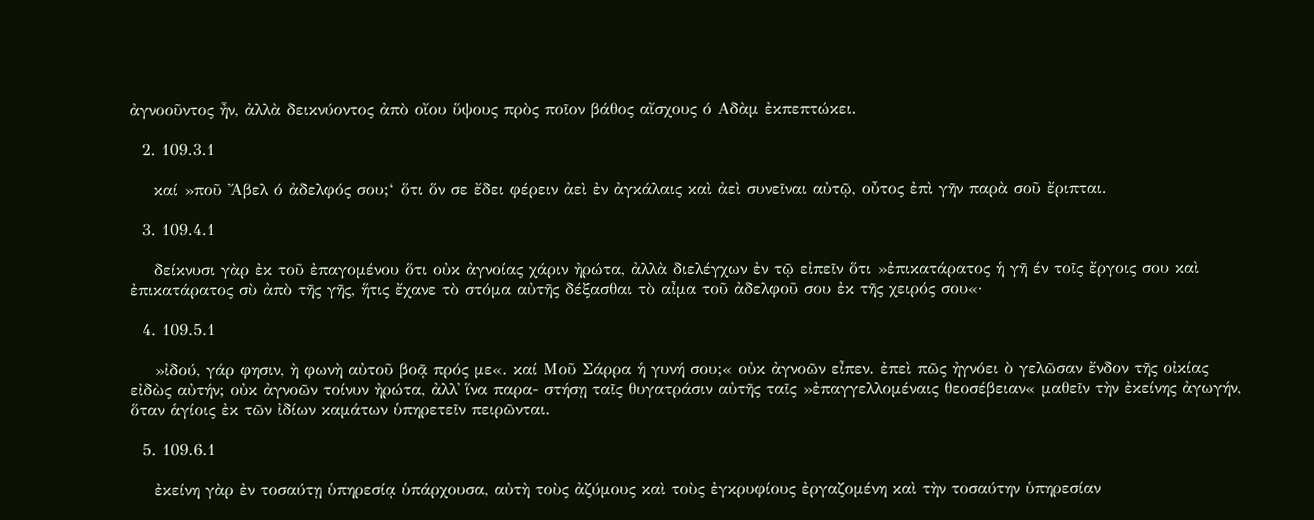ἀγνοοῦντος ἦν, ἀλλὰ δεικνύοντος ἀπὸ οἴου ὕψους πρὸς ποῖον βάθος αἴσχους ό Αδὰμ ἐκπεπτώκει.

  2. 109.3.1

    καί »ποῦ Ἄβελ ό ἀδελφός σου;‘ ὅτι ὅν σε ἔδει φέρειν ἀεὶ ἐν ἀγκάλαις καὶ ἀεὶ συνεῖναι αὐτῷ, οὖτος ἐπὶ γῆν παρὰ σοῦ ἔριπται.

  3. 109.4.1

    δείκνυσι γὰρ ἐκ τοῦ ἐπαγομένου ὅτι οὐκ ἀγνοίας χάριν ἠρώτα, ἀλλὰ διελέγχων ἐν τῷ εἰπεῖν ὅτι »ἐπικατάρατος ἡ γῆ έν τοῖς ἔργοις σου καὶ ἐπικατάρατος σὺ ἀπὸ τῆς γῆς, ἥτις ἔχανε τὸ στόμα αὐτῆς δέξασθαι τὸ αἶμα τοῦ ἀδελφοῦ σου ἐκ τῆς χειρός σου«·

  4. 109.5.1

    »ἰδού, γάρ φησιν, ὴ φωνὴ αὐτοῦ βοᾷ πρός με«. καί Μοῦ Σάρρα ἡ γυνή σου;« οὐκ ἀγνοῶν εἶπεν. ἐπεὶ πῶς ἠγνόει ὸ γελῶσαν ἔνδον τῆς οἰκίας εἰδὼς αὐτήν; οὐκ ἀγνοῶν τοίνυν ἠρώτα, ἀλλ᾿ ἵνα παρα- στήσῃ ταῖς θυγατράσιν αὐτῆς ταῖς »ἐπαγγελλομέναις θεοσέβειαν« μαθεῖν τὴν ἐκείνης ἀγωγήν, ὅταν ἁγίοις ἐκ τῶν ἰδίων καμάτων ὑπηρετεῖν πειρῶνται.

  5. 109.6.1

    ἐκείνη γὰρ ἐν τοσαύτῃ ὑπηρεσίᾳ ὑπάρχουσα, αὐτὴ τοὺς ἀζύμους καὶ τοὺς ἐγκρυφίους ἐργαζομένη καὶ τὴν τοσαύτην ὑπηρεσίαν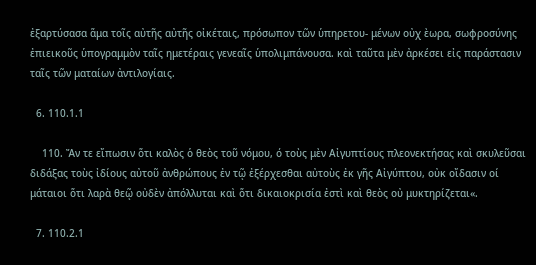ἐξαρτύσασα ἅμα τοῖς αὐτῆς αὐτῆς οἰκέταις, πρόσωπον τῶν ὑπηρετου- μένων οὐχ ὲωρα, σωφροσύνης ἐπιεικοῦς ὑπογραμμὸν ταῖς ημετέραις γενεαῖς ὑπολιμπάνουσα. καὶ ταῦτα μὲν ἀρκέσει εἰς παράστασιν ταῖς τῶν ματαίων ἀντιλογίαις.

  6. 110.1.1

    110. Ἄν τε εἴπωσιν ὅτι καλὸς ὁ θεὸς τοῦ νόμου, ό τοὺς μὲν Αἰγυπτίους πλεονεκτήσας καὶ σκυλεῦσαι διδάξας τοὺς ἰδίους αὐτοῦ ἀνθρώπους ἐν τῷ ἐξέρχεσθαι αὐτοὺς ἐκ γῆς Αἰγύπτου, οὐκ οἴδασιν οί μάταιοι ὅτι λαρὰ θεῷ οὐδὲν ἀπόλλυται καὶ ὅτι δικαιοκρισία ἐστὶ καὶ θεὸς οὐ μυκτηρίζεται«.

  7. 110.2.1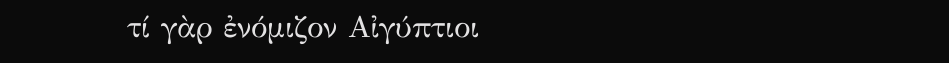τί γὰρ ἐνόμιζον Αἰγύπτιοι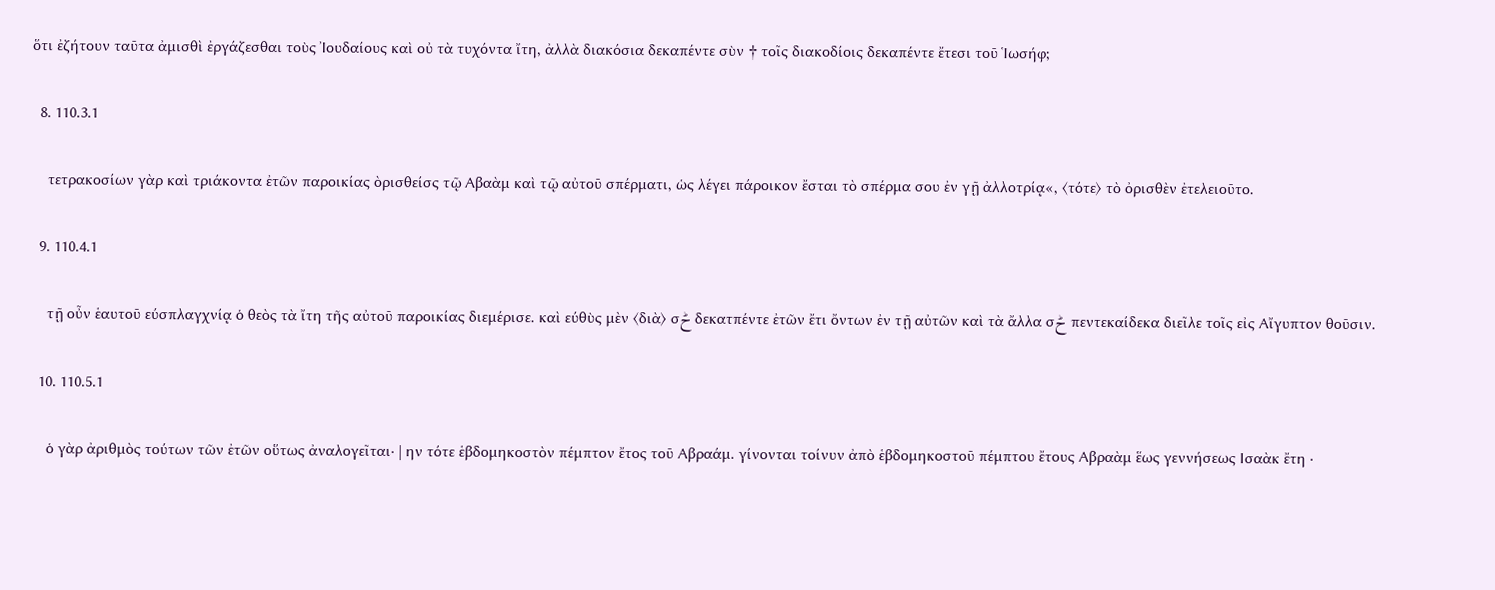ὅτι ἐζήτουν ταῦτα ἀμισθὶ ἐργάζεσθαι τοὺς Ἰουδαίους καὶ οὐ τὰ τυχόντα ἴτη, ἀλλὰ διακόσια δεκαπέντε σὺν † τοῖς διακοδίοις δεκαπέντε ἔτεσι τοῦ Ἱωσήφ;

  8. 110.3.1

    τετρακοσίων γὰρ καὶ τριάκοντα ἐτῶν παροικίας ὸρισθείσς τῷ Αβαὰμ καὶ τῷ αὐτοῦ σπέρματι, ὡς λέγει πάροικον ἔσται τὸ σπέρμα σου ἐν γῇ ἀλλοτρίᾳ«, ⟨τότε⟩ τὸ ὀρισθὲν ἐτελειοῦτο.

  9. 110.4.1

    τῇ οὖν ἑαυτοῦ εύσπλαγχνίᾳ ὁ θεὸς τὰ ἴτη τῆς αὐτοῦ παροικίας διεμέρισε. καὶ εύθὺς μὲν ⟨διὰ⟩ σݲ δεκατπέντε ἐτῶν ἔτι ὄντων ἐν τῇ αὐτῶν καὶ τὰ ἄλλα σݲ πεντεκαίδεκα διεῖλε τοῖς εἰς Αἴγυπτον θοῦσιν.

  10. 110.5.1

    ὁ γὰρ ἀριθμὸς τούτων τῶν ἐτῶν οὕτως ἀναλογεῖται· | ην τότε ἑβδομηκοστὸν πέμπτον ἔτος τοῦ Αβραάμ. γίνονται τοίνυν ἀπὸ ἑβδομηκοστοῦ πέμπτου ἔτους Αβραὰμ ἕως γεννήσεως Ισαὰκ ἔτη ·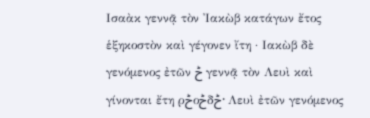Ισαὰκ γεννᾷ τὸν Ἰακὼβ κατάγων ἔτος ἑξηκοστὸν καὶ γέγονεν ἴτη · Ιακὼβ δὲ γενόμενος ἐτῶν ݲ γεννᾷ τὸν Λευὶ καὶ γίνονται ἔτη ρݲοݲδݲ· Λευὶ ἐτῶν γενόμενος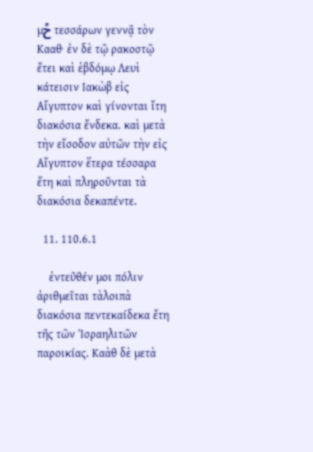μݲ τεσσάρων γεννᾷ τὸν Κααθ· ἐν δὲ τῷ ρακοστῷ ἔτει καὶ ἑβδόμῳ Λευὶ κάτεισιν Ιακὼβ εἰς Αἴγυπτον καὶ γίνονται ἴτη διακόσια ἔνδεκα. καὶ μετὰ τὴν εἴσοδον αὐτῶν τὴν εἰς Αἴγυπτον ἕτερα τέσσαρα ἔτη καὶ πληροῦνται τὰ διακόσια δεκαπέντε.

  11. 110.6.1

    ἐντεῦθέν μοι πόλιν ἀριθμεῖται τὰλοιπὰ διακόσια πεντεκαίδεκα ἔτη τῆς τῶν Ἰσραηλιτῶν παροικίας. Καὰθ δὲ μετὰ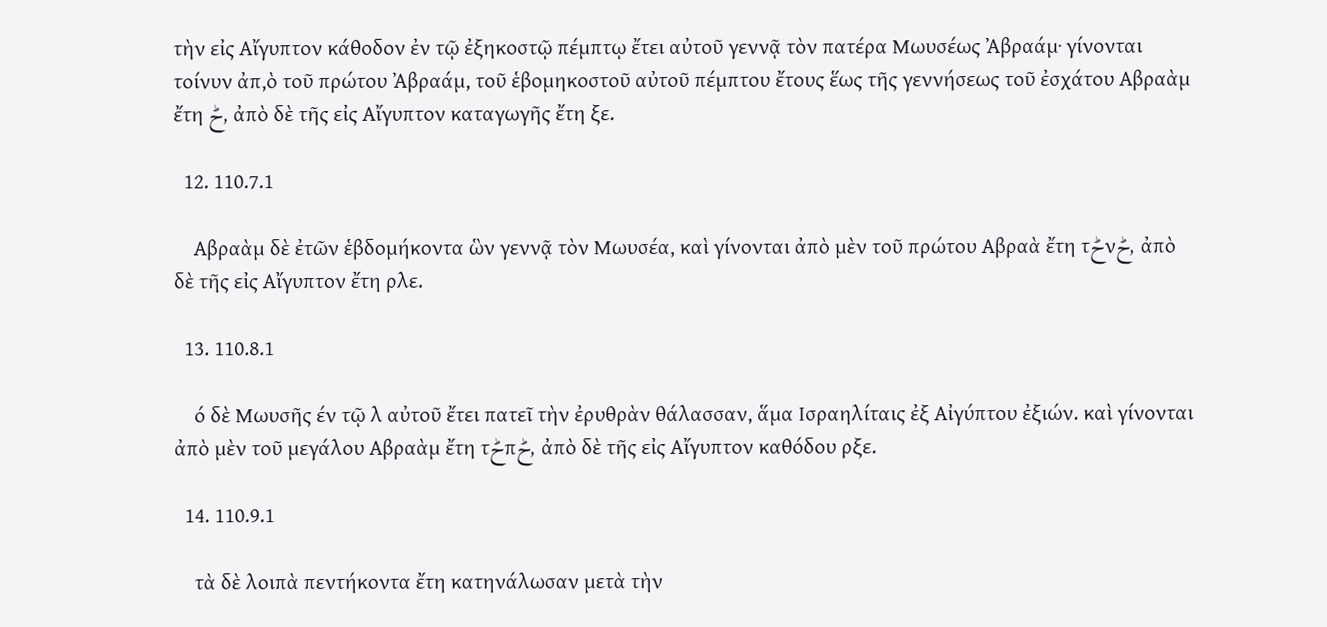τὴν εἰς Αἴγυπτον κάθοδον ἐν τῷ ἐξηκοστῷ πέμπτῳ ἔτει αὐτοῦ γεννᾷ τὸν πατέρα Μωυσέως Ἀβραάμ· γίνονται τοίνυν ἀπ,ὸ τοῦ πρώτου Ἀβραάμ, τοῦ ἑβομηκοστοῦ αὐτοῦ πέμπτου ἔτους ἕως τῆς γεννήσεως τοῦ ἐσχάτου Αβραὰμ ἔτη ݲ, ἀπὸ δὲ τῆς εἰς Αἴγυπτον καταγωγῆς ἔτη ξε.

  12. 110.7.1

    Αβραὰμ δὲ ἐτῶν ἑβδομήκοντα ὣν γεννᾷ τὸν Μωυσέα, καὶ γίνονται ἀπὸ μὲν τοῦ πρώτου Αβραὰ ἔτη τݲνݲ, ἀπὸ δὲ τῆς εἰς Αἴγυπτον ἔτη ρλε.

  13. 110.8.1

    ό δὲ Μωυσῆς έν τῷ λ αὐτοῦ ἔτει πατεῖ τὴν ἐρυθρὰν θάλασσαν, ἅμα Ισραηλίταις ἐξ Αἰγύπτου ἐξιών. καὶ γίνονται ἀπὸ μὲν τοῦ μεγάλου Αβραὰμ ἔτη τݲπݲ, ἀπὸ δὲ τῆς εἰς Αἴγυπτον καθόδου ρξε.

  14. 110.9.1

    τὰ δὲ λοιπὰ πεντήκοντα ἔτη κατηνάλωσαν μετὰ τὴν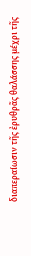διαπεραίωσιν τῆς ἐρυθρᾶς θαλάσσης μέχρι τῆς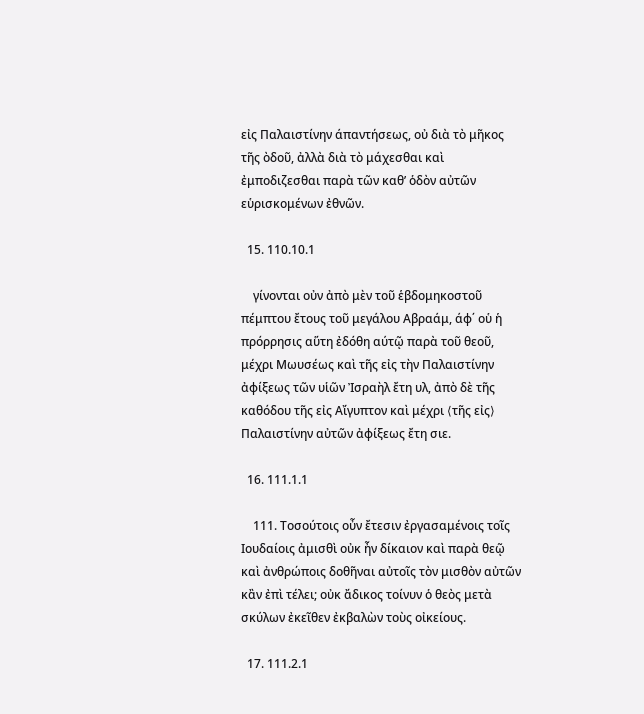εἰς Παλαιστίνην άπαντήσεως, οὐ διὰ τὸ μῆκος τῆς ὸδοῦ, ἀλλὰ διὰ τὸ μάχεσθαι καὶ ἐμποδιζεσθαι παρὰ τῶν καθ’ ὁδὸν αὐτῶν εὑρισκομένων ἐθνῶν.

  15. 110.10.1

    γίνονται οὐν ἀπὸ μὲν τοῦ ἑβδομηκοστοῦ πέμπτου ἔτους τοῦ μεγάλου Αβραάμ, άφ΄ οὑ ἡ πρόρρησις αὕτη ἐδόθη αύτῷ παρὰ τοῦ θεοῦ, μέχρι Μωυσέως καὶ τῆς εἰς τὴν Παλαιστίνην ἀφίξεως τῶν υἱῶν Ἰσραὴλ ἔτη υλ, ἀπὸ δὲ τῆς καθόδου τῆς εἰς Αἴγυπτον καὶ μέχρι ⟨τῆς εἰς⟩ Παλαιστίνην αὐτῶν ἀφίξεως ἔτη σιε.

  16. 111.1.1

    111. Τοσούτοις οὖν ἔτεσιν ἐργασαμένοις τοῖς Ιουδαίοις ἀμισθὶ οὐκ ἦν δίκαιον καὶ παρὰ θεῷ καὶ ἀνθρώποις δοθῆναι αὐτοῖς τὸν μισθὸν αὐτῶν κἂν ἐπὶ τέλει; οὐκ ἄδικος τοίνυν ὁ θεὸς μετὰ σκύλων ἐκεῖθεν ἐκβαλὼν τοὺς οἰκείους.

  17. 111.2.1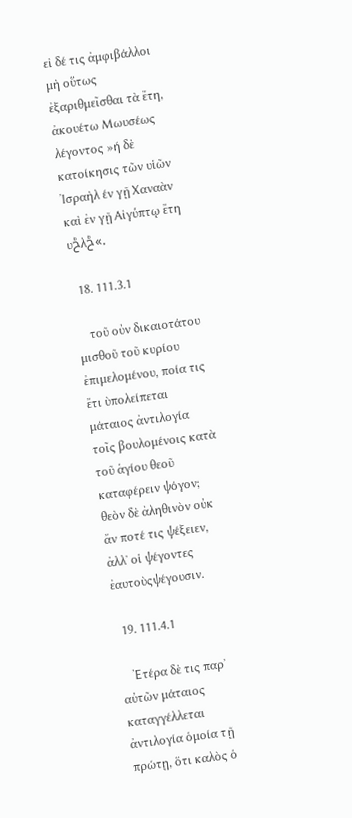εἰ δέ τις ἀμφιβάλλοι μὴ οὕτως ἐξαριθμεῖσθαι τὰ ἔτη, ἀκουέτω Μωυσέως λέγοντος »ή δὲ κατοίκησις τῶν υἱῶν Ἰσραὴλ έν γῇ Χαναὰν καὶ ἐν γῇ Αἰγύπτῳ ἔτη υݲλݲ«.

  18. 111.3.1

    τοῦ οὐν δικαιοτάτου μισθοῦ τοῦ κυρίου ἐπιμελομένου, ποία τις ἔτι ὺπολείπεται μάταιος ἀντιλογία τοῖς βουλομένοις κατὰ τοῦ ἁγίου θεοῦ καταφέρειν ψόγον; θεὸν δὲ ἀληθινὸν οὐκ ἄν ποτέ τις ψέξειεν, ἀλλ᾿ οἱ ψέγοντες ἐαυτοὺςψέγουσιν.

  19. 111.4.1

    Ἐτέρα δὲ τις παρ᾿ αὐτῶν μάταιος καταγγέλλεται ἀντιλογία ὁμοία τῇ πρώτῃ, ὅτι καλὸς ὁ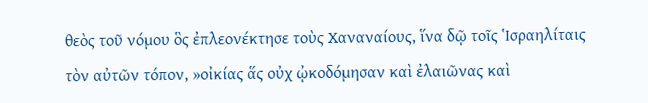θεὸς τοῦ νόμου ὃς ἐπλεονέκτησε τοὺς Χαναναίους, ἵνα δῷ τοῖς Ἱσραηλίταις τὸν αὐτῶν τόπον, »οἰκίας ἅς οὐχ ᾠκοδόμησαν καὶ ἐλαιῶνας καὶ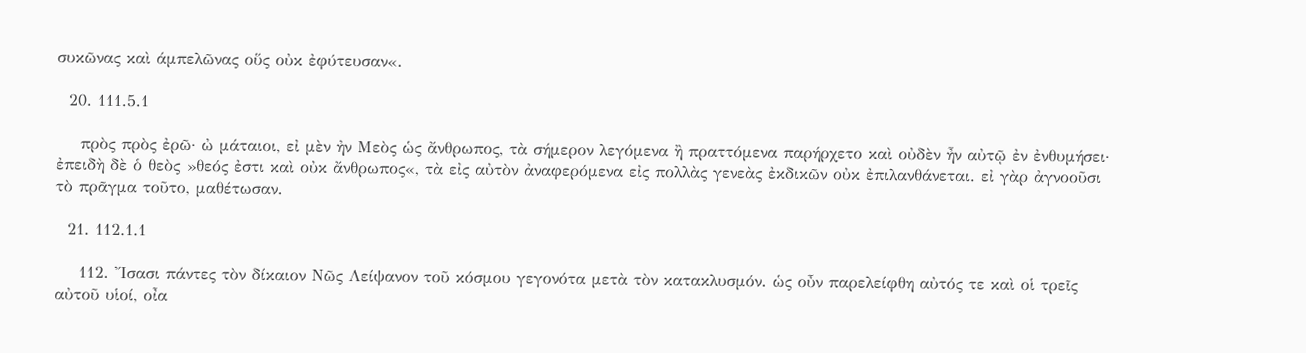συκῶνας καὶ άμπελῶνας οὕς οὐκ ἐφύτευσαν«.

  20. 111.5.1

    πρὸς πρὸς ἐρῶ· ὠ μάταιοι, εἰ μὲν ἠν Μεὸς ὡς ἄνθρωπος, τὰ σήμερον λεγόμενα ἢ πραττόμενα παρήρχετο καὶ οὐδὲν ἦν αὐτῷ ἐν ἐνθυμήσει· ἐπειδὴ δὲ ὁ θεὸς »θεός ἐστι καὶ οὐκ ἄνθρωπος«, τὰ εἰς αὐτὸν ἀναφερόμενα εἰς πολλὰς γενεὰς ἐκδικῶν οὐκ ἐπιλανθάνεται. εἰ γὰρ ἀγνοοῦσι τὸ πρᾶγμα τοῦτο, μαθέτωσαν.

  21. 112.1.1

    112. Ἴσασι πάντες τὸν δίκαιον Νῶς Λείψανον τοῦ κόσμου γεγονότα μετὰ τὸν κατακλυσμόν. ὡς οὖν παρελείφθη αὐτός τε καὶ οἱ τρεῖς αὐτοῦ υἱοί, οἶα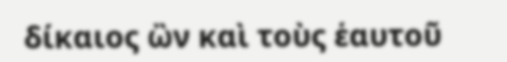δίκαιος ὢν καὶ τοὺς ἑαυτοῦ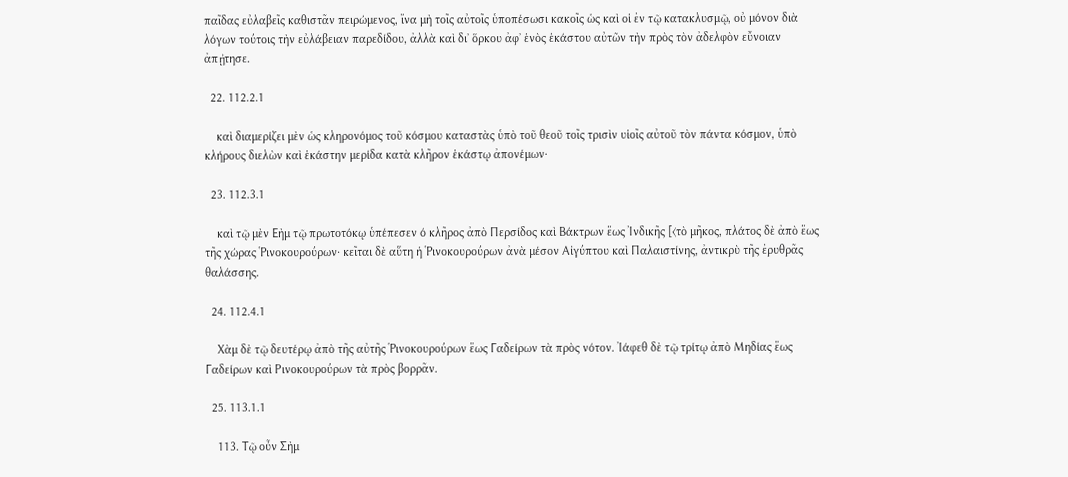παῖδας εὐλαβεῖς καθιστᾶν πειρώμενος, ἴνα μὴ τοῖς αὐτοῖς ὑποπέσωσι κακοῖς ὡς καὶ οἱ ἐν τῷ κατακλυσμῷ, οὐ μόνον διὰ λόγων τούτοις τὴν εὐλάβειαν παρεδίδου, ἀλλὰ καὶ δι᾿ ὅρκου ἀφ᾿ ἑνὸς ἑκάστου αὐτῶν τὴν πρὸς τὸν ἀδελφὸν εὔνοιαν ἀπᾐτησε.

  22. 112.2.1

    καὶ διαμερίζει μὲν ὡς κληρονόμος τοῦ κόσμου καταστὰς ὑπὸ τοῦ θεοῦ τοῖς τρισὶν υἱοῖς αὐτοῦ τὸν πάντα κόσμον, ὑπὸ κλήρους διελὼν καὶ ἑκάστην μερίδα κατὰ κλῆρον ἑκάστῳ ἀπονέμων·

  23. 112.3.1

    καὶ τῷ μὲν Εὴμ τῷ πρωτοτόκῳ ὑπέπεσεν ό κλῆρος ἀπὸ Περσίδος καὶ Βάκτρων ἕως Ἰνδικῆς [⟨τὸ μῆκος, πλάτος δὲ ἀπὸ ἕως τῆς χώρας Ῥινοκουρούρων· κεῖται δὲ αὕτη ἡ Ῥινοκουρούρων ἀνὰ μέσον Αἰγύπτου καὶ Παλαιστίνης, ἀντικρὺ τῆς ἐρυθρᾶς θαλάσσης.

  24. 112.4.1

    Χὰμ δὲ τῷ δευτέρῳ ἀπὸ τῆς αὐτῆς Ῥινοκουρούρων ἕως Γαδείρων τὰ πρὸς νότον. Ἰάφεθ δὲ τῷ τρίτῳ ἀπὸ Μηδίας ἕως Γαδείρων καὶ Ρινοκουρούρων τὰ πρὸς βορρᾶν.

  25. 113.1.1

    113. Τῷ οὖν Σὴμ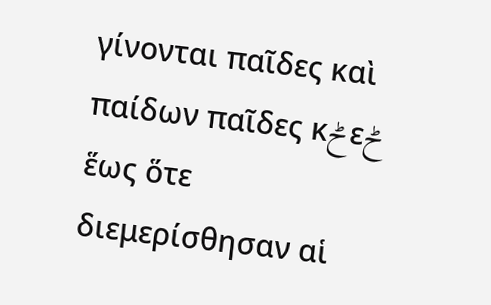γίνονται παῖδες καὶ παίδων παῖδες κݲεݲ ἕως ὅτε διεμερίσθησαν αἱ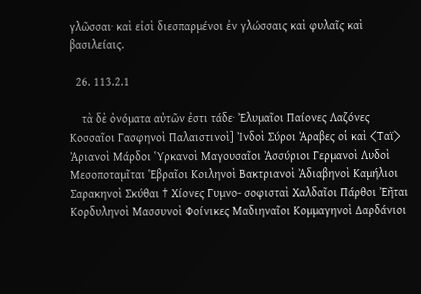γλῶσσαι· καὶ εἰσὶ διεσπαρμένοι ἐν γλώσσαις καὶ φυλαῖς καὶ βασιλείαις.

  26. 113.2.1

    τὰ δὲ ὀνόματα αὐτῶν ἐστι τάδε· Ἐλυμαῖοι Παίονες Λαζόνες Κοσσαῖοι Γασφηνοὶ Παλαιστινοὶ] Ἰνδοὶ Σύροι Ἀραβες οἱ καὶ ⟨Ταϊ⟩ Ἀριανοὶ Μάρδοι Ὑρκανοὶ Μαγουσαῖοι Ἀσσύριοι Γερμανοὶ Λυδοὶ Μεσοποταμῖται Ἑβραῖοι Κοιληνοὶ Βακτριανοὶ Ἀδιαβηνοὶ Καμήλιοι Σαρακηνοὶ Σκύθαι † Χίονες Γυμνο- σοφισταὶ Χαλδαῖοι Πάρθοι Ἐῆται Κορδυληνοὶ Μασσυνοὶ Φοίνικες Μαδιηναῖοι Κομμαγηνοὶ Δαρδάνιοι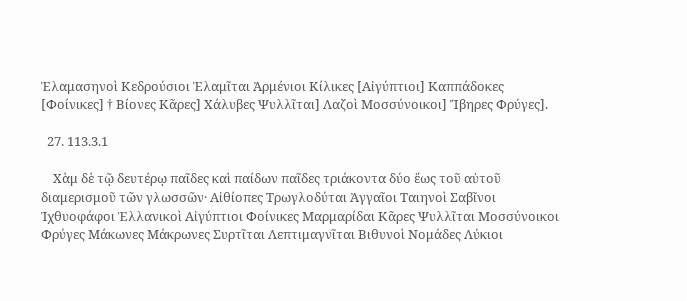Ἐλαμασηνοὶ Κεδρούσιοι Ἐλαμῖται Ἀρμένιοι Κίλικες [Αἰγύπτιοι] Καππάδοκες [Φοίνικες] † Βίονες Κᾶρες] Χάλυβες Ψυλλῖται] Λαζοὶ Μοσσύνοικοι] Ἴβηρες Φρύγες].

  27. 113.3.1

    Χὰμ δὲ τῷ δευτέρῳ παῖδες καὶ παίδων παῖδες τριάκοντα δύο ἕως τοῦ αὐτοῦ διαμερισμοῦ τῶν γλωσσῶν· Αἰθίοπες Τρωγλοδύται Ἀγγαῖοι Ταιηνοὶ Σαβῖνοι Ἰχθυοφάφοι Ἑλλανικοὶ Αἰγύπτιοι Φοίνικες Μαρμαρίδαι Κᾶρες Ψυλλῖται Μοσσύνοικοι Φρύγες Μάκωνες Μάκρωνες Συρτῖται Λεπτιμαγνῖται Βιθυνοὶ Νομάδες Λύκιοι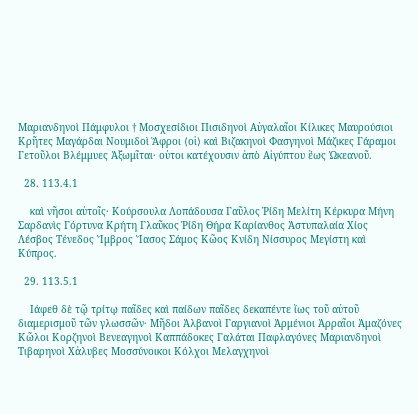Μαριανδηνοὶ Πάμφυλοι † Μοσχεσίδιοι Πισιδηνοὶ Αὐγαλαῖοι Κίλικες Μαυρούσιοι Κρῆτες Μαγάρδαι Νουμιδοὶ Ἄφροι ⟨οἱ⟩ καὶ Βιζακηνοὶ Φασγηνοὶ Μάζικες Γάραμοι Γετοῦλοι Βλέμμυες Ἀξωμῖται· οὐτοι κατέχουσιν ἀπὸ Αἰγύπτου ἕως Ὠκεανοῦ.

  28. 113.4.1

    καὶ νῆσοι αὐτοῖς· Κούρσουλα Λοπάδουσα Γαῦλος Ῥίδη Μελίτη Κέρκυρα Μήνη Σαρδανὶς Γόρτυνα Κρήτη Γλαῦκος Ῥίδη Θήρα Καρίανθος Ἀστυπαλαία Χίος Λέσβος Τένεδος Ἴμβρος Ἴασος Σάμος Κῶος Κνίδη Νίσσυρος Μεγίστη καὶ Κύπρος.

  29. 113.5.1

    Ιάφεθ δὲ τῷ τρίτῳ παῖδες καὶ παίδων παῖδες δεκαπέντε ἴως τοῦ αὐτοῦ διαμερισμοῦ τῶν γλωσσῶν· Μῆδοι Ἀλβανοὶ Γαργιανοὶ Ἀρμένιοι Ἀρραῖοι Ἀμαζόνες Κῶλοι Κορζηνοὶ Βενεαγηνοὶ Καππάδοκες Γαλάται Παφλαγόνες Μαριανδηνοὶ Τιβαρηνοὶ Χἀλυβες Μοσσύνοικοι Κόλχοι Μελαγχηνοὶ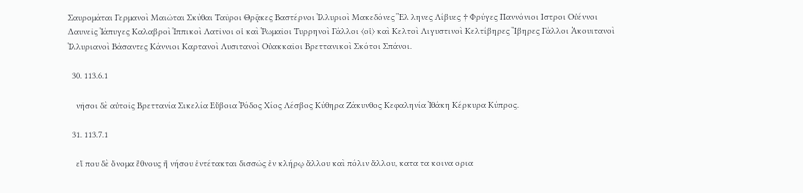Σαυρομάται Γερμανοὶ Μαιῶται Σκύθαι Ταῦροι Θρᾷκες Βαστέρνοι Ἰλλυριοὶ Μακεδόνες Ἕλ ληνες Λίβυες † Φρύγες Παννόνιοι Ιστροι Οὐέννοι Δαυνεῖς Ἰάπυγες Καλαβροὶ Ἱππικοὶ Λατῖνοι οἱ καὶ Ῥωμαῖοι Τυρρηνοὶ Γάλλοι ⟨οἱ⟩ καὶ Κελτοὶ Λιγυστινοὶ Κελτίβηρες Ἴβηρες Γάλλοι Ἀκουιτανοὶ Ἰλλυριανοὶ Βάσαντες Κάννιοι Καρτανοὶ Λυσιτανοὶ Οὐακκαῖοι Βρεττανικοὶ Σκότοι Σπάνοι.

  30. 113.6.1

    νῆσοι δὲ αὐτοῖς Βρεττανία Σικελία Εὔβοια Ῥόδος Χίος Λέσβος Κύθηρα Ζάκυνθος Κεφαληνία Ἰθάκη Κέρκυρα Κύπρος.

  31. 113.7.1

    εἴ που δὲ ὄνομα ἔθνους ἢ νήσου ἐντέτακται δισσῶς ἐν κλήρῳ ἄλλου καὶ πόλιν ἄλλου, κατα τα κοινα ορια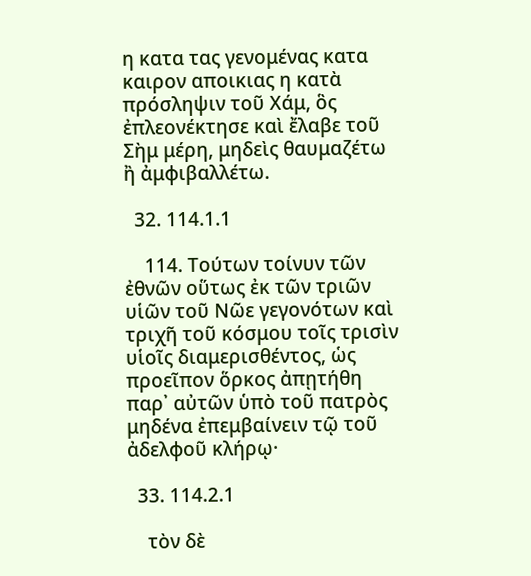η κατα τας γενομένας κατα καιρον αποικιας η κατὰ πρόσληψιν τοῦ Χάμ, ὃς ἐπλεονέκτησε καὶ ἔλαβε τοῦ Σὴμ μέρη, μηδεὶς θαυμαζέτω ἢ ἀμφιβαλλέτω.

  32. 114.1.1

    114. Τούτων τοίνυν τῶν ἐθνῶν οὕτως ἐκ τῶν τριῶν υἱῶν τοῦ Νῶε γεγονότων καὶ τριχῆ τοῦ κόσμου τοῖς τρισὶν υἱοῖς διαμερισθέντος, ὡς προεῖπον ὅρκος ἀπῃτήθη παρ᾿ αὐτῶν ὑπὸ τοῦ πατρὸς μηδένα ἐπεμβαίνειν τῷ τοῦ ἀδελφοῦ κλήρῳ·

  33. 114.2.1

    τὸν δὲ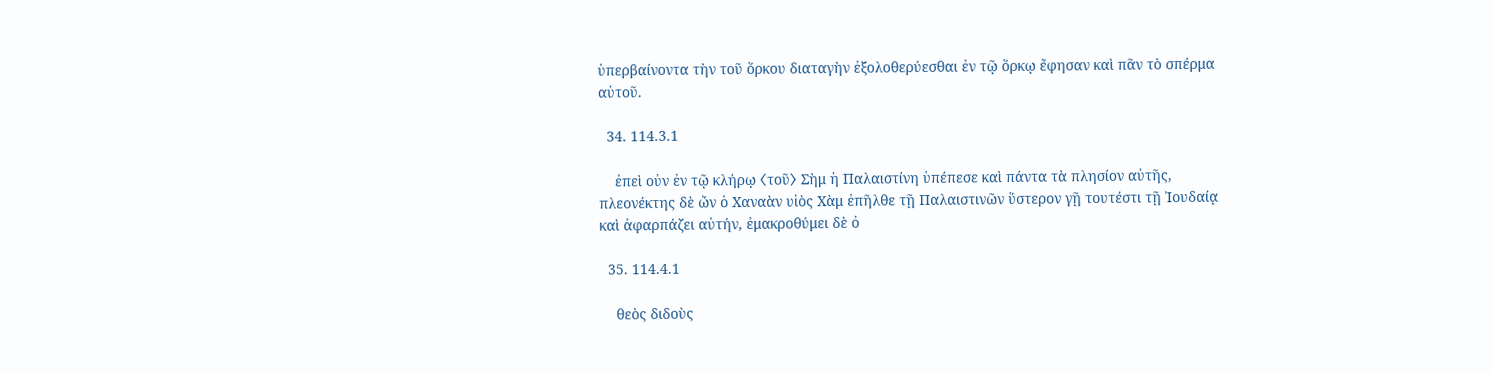ὑπερβαίνοντα τὴν τοῦ ὅρκου διαταγὴν ἐξολοθερύεσθαι ἐν τῷ ὅρκῳ ἔφησαν καὶ πᾶν τὸ σπέρμα αὐτοῦ.

  34. 114.3.1

    ἐπεὶ οὐν ἐν τῷ κλήρῳ ⟨τοῦ⟩ Σὴμ ἡ Παλαιστίνη ὑπέπεσε καὶ πάντα τὰ πλησίον αὐτῆς, πλεονέκτης δὲ ὤν ὁ Χαναὰν υἱὸς Χὰμ ἐπῆλθε τῇ Παλαιστινῶν ὕστερον γῇ τουτέστι τῇ Ἰουδαίᾳ καὶ ἀφαρπάζει αὐτήν, ἐμακροθύμει δὲ ὀ

  35. 114.4.1

    θεὸς διδοὺς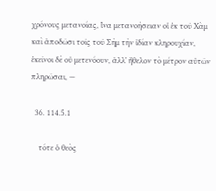χρόνους μετανοίας, ἵνα μετανοήσειαν οἱ ἐκ τοῦ Χὰμ καὶ ἀποδῶσι τοῖς τοῦ Σὴμ τὴν ἰδίαν κληρουχίαν, ἐκεῖνοι δὲ οὐ μετενόουν, ἀλλ᾿ ἤθελον τὸ μέτρον αὐτῶν πληρῶσαι, —

  36. 114.5.1

    τότε ὁ θεὸς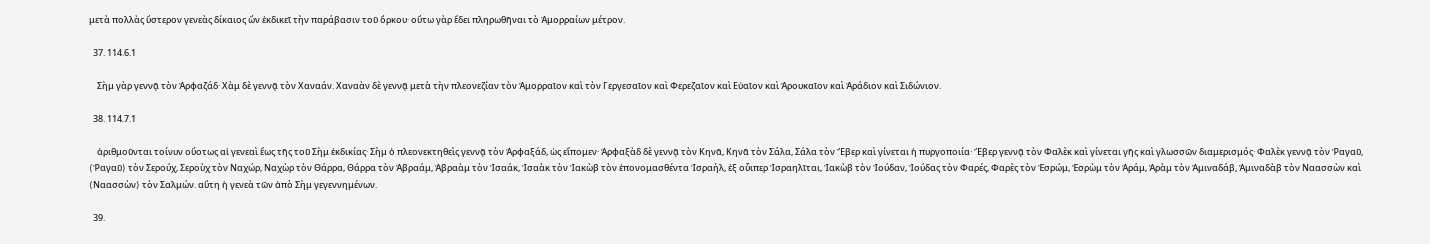μετὰ πολλὰς ὕστερον γενεὰς δίκαιος ὤν ἐκδικεῖ τὴν παράβασιν τοῦ ὅρκου· οὕτω γὰρ ἔδει πληρωθῆναι τὸ Ἀμορραίων μέτρον.

  37. 114.6.1

    Σὴμ γὰρ γεννᾷ τὸν Ἀρφαζάδ· Χὰμ δὲ γεννᾷ τὸν Χαναάν. Χαναὰν δὲ γεννᾷ μετὰ τὴν πλεονεζίαν τὸν Ἀμορραῖον καὶ τὸν Γεργεσαῖον καὶ Φερεζαῖον καὶ Εὐαῖον καὶ Ἀρουκαῖον καὶ Ἀράδιον καὶ Σιδώνιον.

  38. 114.7.1

    ἀριθμοῦνται τοίνυν οὕοτως αἱ γενεαὶ ἕως τῆς τοῦ Σὴμ ἐκδικίας· Σὴμ ὁ πλεονεκτηθεὶς γεννᾷ τὸν Ἀρφαξάδ, ὡς εἴπομεν· Ἀρφαξὰδ δὲ γεννᾷ τὸν Κηνᾶ, Κηνᾶ τὸν Σάλα, Σάλα τὸν Ἔβερ καὶ γίνεται ἡ πυργοποιία· Ἔβερ γεννᾷ τὸν Φαλὲκ καὶ γίνεται γῆς καὶ γλωσσῶν διαμερισμός· Φαλὲκ γεννᾷ τὸν Ῥαγαῦ, ⟨Ῥαγαῦ⟩ τὸν Σερούχ, Σεροὺχ τὸν Ναχώρ, Ναχὼρ τὸν Θάρρα, Θάρρα τὸν Ἀβραάμ, Ἀβραὰμ τὸν Ἰσαάκ, Ἰσαὰκ τὸν Ἰακὼβ τὸν ἐπονομασθέντα Ἰσραήλ, ἐξ οὗιπερ Ἰσραηλῖται, Ἰακὼβ τὸν Ἰούδαν, Ἰούδας τὸν Φαρές, Φαρὲς τὸν Ἐσρώμ, Ἐσρὼμ τὸν Ἀράμ, Ἀρὰμ τὸν Ἀμιναδάβ, Ἀμιναδὰβ τὸν Ναασσὼν καὶ ⟨Ναασσὼν⟩ τὸν Σαλμών. αὕτη ἡ γενεὰ τῶν ἀπὸ Σὴμ γεγεννημένων.

  39.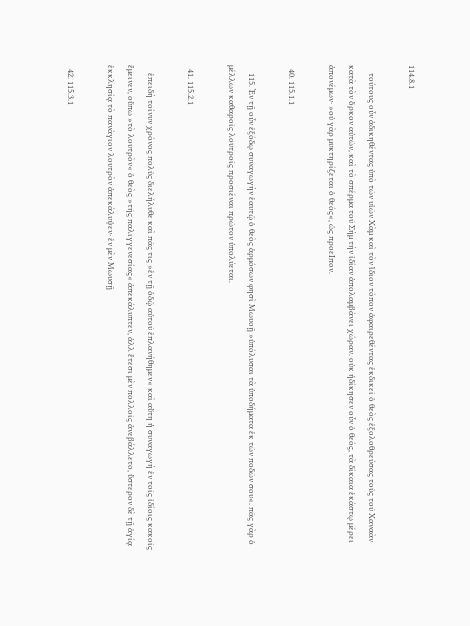114.8.1

    τούτους οὖν ἀδικηθέντας ὑπὸ τῶν υἱῶν Χὰμ καὶ τὸν ἴδιον τόπον ἀφαιρεθέντας ἐκδικεῖ ὁ θεὸς ἐξολοθρεύσας τοὺς τοῦ Χαναὰν κατὰ τὸν ὅρκον αὐτῶν, καὶ τὸ σπέρμα τοῦ Σὴμ τὴν ἰδίαν ἀπολαμβάνει χώραν. οὐκ ἠδίκησεν οὖν ὁ θεός, τὰ δίκαια ἑκάστῳ μέρει ἀπονέμων· »οὐ γὰρ μυκτηρίζεται ὁ θεός«, ὡς προεΙπον.

  40. 115.1.1

    115. Ἐν τῇ οὖν ἐξόδῳ συναγωγὴν ἑαυτῷ ὁ θεὸς ἁρμόσων φησὶ Μωυοῇ »ὑπόλυσαι τὰ ὑποδήματα ἐκ τῶν ποδῶν σου«. πᾶς γὰρ ὁ μέλλων καθαροῖς λουτροῖς προσιέναι πρῶτον ὑπολύεται.

  41. 115.2.1

    ἐπειδὴ τοίνυν χρόνος πολὺς διελήλυθε καὶ πᾶς τις »ἐν τῇ ὁδῷ αὐτοῦ ἐπλανήθημεν« καὶ αὕτη ἡ συναγωγὴ ἐν τοῖς ἰδίοις κακοῖς ἔμεινεν, οὔπω »τὸ λουτρὸν« ὁ θεὸς »τῆς παλιγγενεσίας« ἀπεκάλυπτεν, ἀλλ ἔτεσι μὲν πολλοῖς ἀνεβάλλετο, ὕστερον δὲ τῇ ἁγίᾳ ἐκκλησίᾳ τὸ πανάγιον λουτρὸν ἀπεκάλυψεν· ἐν μὲν Μωυσῇ

  42. 115.3.1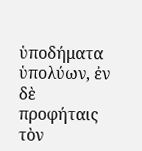ὑποδήματα ὑπολύων, ἐν δὲ προφήταις τὸν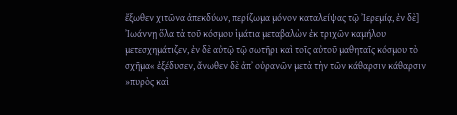ἔξωθεν χιτῶνα ἀπεκδύων, περίζωμα μόνον καταλείψας τῷ Ἰερεμίᾳ, ἐν δὲ] Ἰωάννῃ ὅλα τὰ τοῦ κόσμου ἱμάτια μεταβαλὼν ἐκ τριχῶν καμήλου μετεσχημάτιζεν, ἐν δὲ αὐτῷ τῷ σωτῆρι καὶ τοῖς αὐτοῦ μαθηταῖς κόσμου τὸ σχῆμα« ἐξέδυσεν, ἄνωθεν δὲ ἀπ᾿ οὐρανῶν μετὰ τὴν τῶν κάθαρσιν κάθαρσιν »πυρὸς καὶ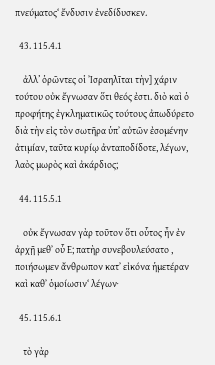πνεύματος‘ ἔνδυσιν ἐνεδίδυσκεν.

  43. 115.4.1

    ἀλλ’ ὁρῶντες οἱ Ἰσραηλῖται τὴν] χάριν τούτου οὐκ ἔγνωσαν ὅτι θεός ἐστι. διὸ καὶ ὁ προφήτης ἐγκληματικῶς τούτους ἀπωδύρετο διὰ τὴν εἰς τὸν σωτῆρα ὑπ᾿ αὐτῶν ἐσομένην ἀτιμίαν, ταῦτα κυρίῳ ἀνταποδίδοτε, λέγων, λαὸς μωρὸς καὶ ἀκάρδιος;

  44. 115.5.1

    οὐκ ἔγνωσαν γὰρ τοῦτον ὅτι οὗτος ἦν ἐν ἀρχῇ μεθ᾿ οὗ Ε; πατὴρ συνεβουλεύσατο , ποιήσωμεν ἄνθρωπον κατ᾿ εἰκόνα ἡμετέραν καὶ καθ᾿ ὁμοίωσιν‘ λέγων·

  45. 115.6.1

    τὸ γὰρ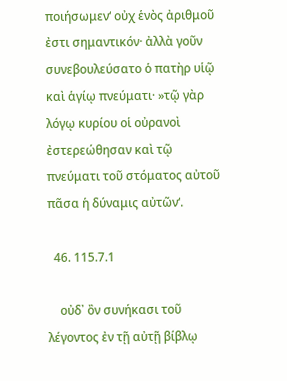ποιήσωμεν‘ οὐχ ἑνὸς ἀριθμοῦ ἐστι σημαντικόν· ἀλλὰ γοῦν συνεβουλεύσατο ὁ πατὴρ υἱῷ καὶ ἁγίῳ πνεύματι· »τῷ γὰρ λόγῳ κυρίου οἱ οὐρανοὶ ἐστερεώθησαν καὶ τῷ πνεύματι τοῦ στόματος αὐτοῦ πᾶσα ἡ δύναμις αὐτῶν‘.

  46. 115.7.1

    οὐδ᾿ ὂν συνήκασι τοῦ λέγοντος ἐν τῇ αὐτῇ βίβλῳ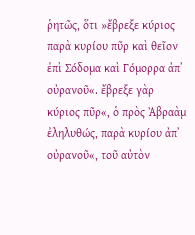ῥητῶς, ὅτι »ἔβρεξε κύριος παρὰ κυρίου πῦρ καὶ θεῖον ἐπὶ Σόδομα καὶ Γόμορρα ἀπ᾿ οὐρανοῦ«. ἔβρεξε γὰρ κύριος πῦρ«, ὁ πρὸς Ἀβραὰμ ἐληλυθώς, παρὰ κυρίου ἀπ᾿ οὐρανοῦ«, τοῦ αὐτὸν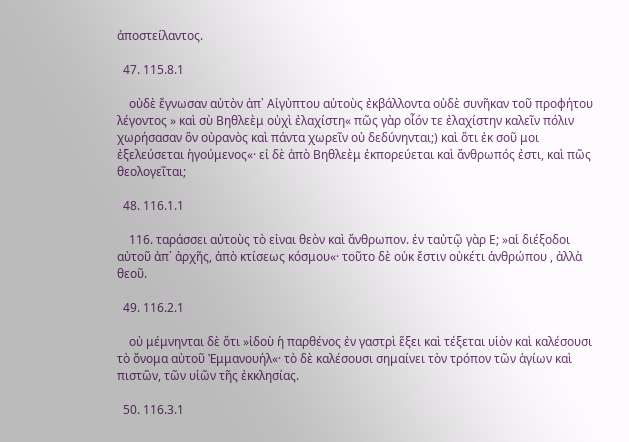ἀποστείλαντος.

  47. 115.8.1

    οὐδὲ ἔγνωσαν αὐτὸν ἀπ᾿ Αἰγὐπτου αὐτοὺς ἐκβάλλοντα οὐδὲ συνῆκαν τοῦ προφήτου λέγοντος » καὶ σὺ Βηθλεὲμ οὐχὶ ἐλαχίστη« πῶς γὰρ οἷόν τε ἐλαχίστην καλεῖν πόλιν χωρήσασαν ὃν οὐρανὸς καὶ πάντα χωρεῖν οὐ δεδύνηνται;) καὶ ὅτι ἐκ σοῦ μοι ἐξελεύσεται ἡγούμενος«· εἰ δὲ ἀπὸ Βηθλεὲμ ἐκπορεύεται καὶ ἄνθρωπός ἐστι, καὶ πῶς θεολογεῖται;

  48. 116.1.1

    116. ταράσσει αὐτοὺς τὸ εἰναι θεὸν καὶ ἄνθρωπον. ἐν ταὐτῷ γὰρ Ε; »αἱ διέξοδοι αὐτοῦ ἀπ᾿ ἀρχῆς, ἀπὸ κτίσεως κόσμου«· τοῦτο δὲ οὐκ ἔστιν οὐκέτι ἀνθρώπου , ἀλλὰ θεοῦ.

  49. 116.2.1

    οὐ μέμνηνται δὲ ὅτι »ἰδοὺ ἡ παρθένος ἐν γαστρὶ ἕξει καὶ τέξεται υἱὸν καὶ καλέσουσι τὸ ὄνομα αὐτοῦ Ἐμμανουήλ«· τὸ δὲ καλέσουσι σημαίνει τὸν τρόπον τῶν ἁγίων καὶ πιστῶν, τῶν υἱῶν τῆς ἐκκλησίας.

  50. 116.3.1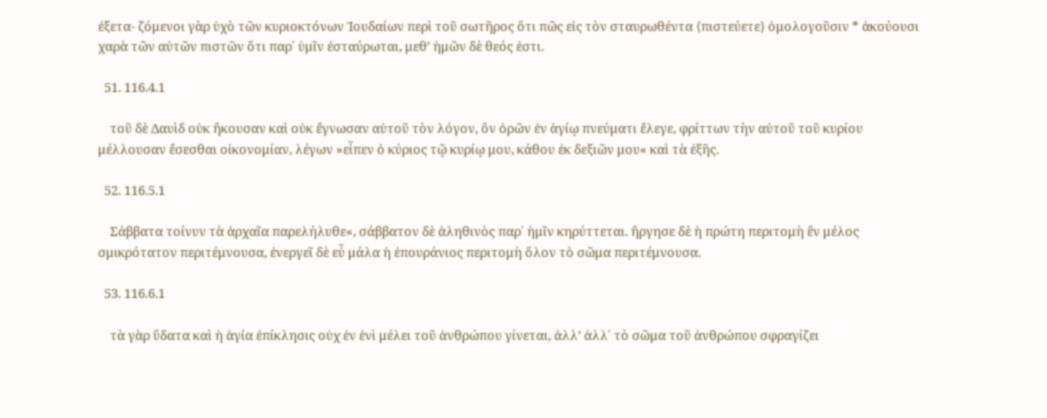ἐξετα- ζόμενοι γὰρ ὑχὸ τῶν κυριοκτόνων Ἰουδαίων περὶ τοῦ σωτῆρος ὅτι πῶς εἰς τὸν σταυρωθέντα ⟨πιστεύετε⟩ ὁμολογοῦσιν * ἀκούουσι χαρὰ τῶν αὐτῶν πιστῶν ὅτι παρ᾿ ὑμῖν ἐσταύρωται, μεθ’ ἡμῶν δὲ θεός ἐστι.

  51. 116.4.1

    τοῦ δὲ Δαυὶδ οὐκ ἤκουσαν καὶ οὐκ ἔγνωσαν αὐτοῦ τὸν λόγον, ὃν ὁρῶν ἐν ἁγίῳ πνεύματι ἔλεγε, φρίττων τὴν αὐτοῦ τοῦ κυρίου μέλλουσαν ἔσεσθαι οἰκονομίαν, λέγων »εἶπεν ὁ κύριος τῷ κυρίῳ μου, κάθου ἐκ δεξιῶν μου« καὶ τὰ ἐξῆς.

  52. 116.5.1

    Σάββατα τοίνυν τὰ ἀρχαῖα παρελήλυθε«, σάββατον δὲ ἀληθινὸς παρ᾿ ἡμῖν κηρύττεται. ἤργησε δὲ ἡ πρώτη περιτομὴ ἓν μέλος σμικρότατον περιτέμνουσα, ἐνεργεῖ δὲ εὖ μάλα ἡ ἐπουράνιος περιτομὴ ὅλον τὸ σῶμα περιτέμνουσα.

  53. 116.6.1

    τὰ γὰρ ὕδατα καὶ ἡ ἁγία ἐπίκλησις οὐχ ἐν ἑνὶ μέλει τοῦ ἀνθρώπου γίνεται, ἀλλ’ ἀλλ᾿ τὸ σῶμα τοῦ ἀνθρώπου σφραγίζει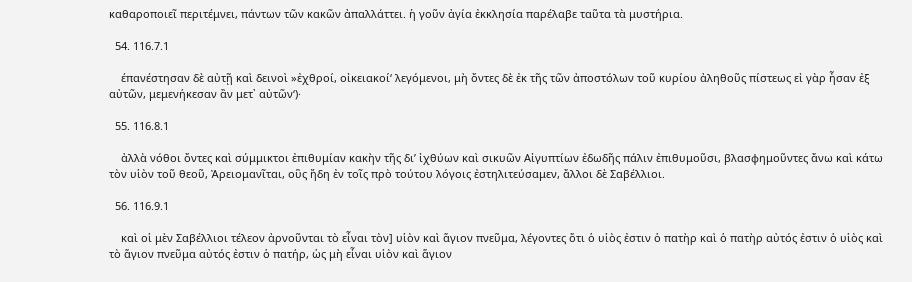καθαροποιεῖ περιτέμνει, πάντων τῶν κακῶν ἀπαλλάττει. ἡ γοῦν ἀγία ἐκκλησία παρέλαβε ταῦτα τὰ μυστήρια.

  54. 116.7.1

    έπανέστησαν δὲ αὐτῇ καὶ δεινοὶ »ἐχθροί, οἰκειακοί‘ λεγόμενοι, μὴ ὄντες δὲ ἐκ τῆς τῶν ἀποστόλων τοῦ κυρίου ἀληθοῦς πίστεως εἰ γὰρ ἦσαν ἐξ αὐτῶν, μεμενήκεσαν ἂν μετ᾿ αὐτῶν‘)·

  55. 116.8.1

    ἀλλὰ νόθοι ὄντες καὶ σύμμικτοι ἐπιθυμίαν κακὴν τῆς δι’ ἰχθύων καὶ σικυῶν Αἰγυπτίων ἐδωδῆς πάλιν ἐπιθυμοῦσι, βλασφημοῦντες ἄνω καὶ κάτω τὸν υἱὸν τοῦ θεοῦ, Ἀρειομανῖται, οὓς ἤδη ἐν τοῖς πρὸ τούτου λόγοις ἐστηλιτεύσαμεν, ἄλλοι δὲ Σαβέλλιοι.

  56. 116.9.1

    καὶ οἱ μὲν Σαβέλλιοι τέλεον ἀρνοῦνται τὸ εἶναι τὸν] υἱὸν καὶ ἅγιον πνεῦμα, λέγοντες ὅτι ὁ υἱὸς ἐστιν ὁ πατὴρ καὶ ὁ πατὴρ αὐτός ἐστιν ὁ υἱὸς καὶ τὸ ἅγιον πνεῦμα αὐτός ἐστιν ὁ πατήρ, ὡς μὴ εἶναι υἱὸν καὶ ἅγιον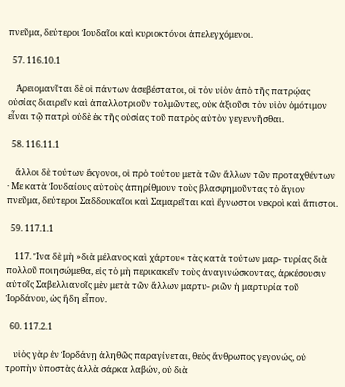πνεῦμα, δεύτεροι Ἰουδαῖοι καὶ κυριοκτόνοι ἀπελεγχόμενοι.

  57. 116.10.1

    Ἀρειομανῖται δὲ οἱ πάντων ἀσεβέστατοι, οἱ τὸν υἰὸν ἀπὸ τῆς πατρῴας οὐσίας διαιρεῖν καὶ ἀπαλλοτριοῦν τολμῶντες, οὐκ ἀξιοῦσι τὸν υἱὸν ὁμότιμον εἶναι τῷ πατρὶ οὐδὲ ἐκ τῆς οὐσίας τοῦ πατρὸς αὐτὸν γεγεννῆσθαι.

  58. 116.11.1

    ἄλλοι δὲ τούτων ἔκγονοι, οἱ πρὸ τούτου μετὰ τῶν ἄλλων τῶν προταχθέντων · Με κατὰ Ἰουδαίους αὑτοὺς ἀπηρίθμουν τοὺς βλασφημοῦντας τὸ ἅγιον πνεῦμα, δεύτεροι Σαδδουκαῖοι καὶ Σαμαρεῖται καὶ ἔγνωστοι νεκροὶ καὶ ἄπιστοι.

  59. 117.1.1

    117. Ἵνα δὲ μὴ »διὰ μέλανος καὶ χάρτου« τὰς κατὰ τούτων μαρ- τυρίας διὰ πολλοῦ ποιησώμεθα, εἰς τὸ μὴ περικακεῖν τοὺς ἀναγινώσκοντας, ἀρκέσουσιν αὐτοῖς Σαβελλιανοῖς μὲν μετὰ τῶν ἄλλων μαρτυ- ριῶν ἡ μαρτυρία τοῦ Ἰορδάνου, ὡς ἤδη εἶπον.

  60. 117.2.1

    υἱὸς γὰρ ἐν Ἰορδάνῃ ἀληθῶς παραγίνεται, θεὸς ἄνθρωπος γεγονώς, οὐ τροπὴν ὑποστὰς ἀλλὰ σάρκα λαβών, οὐ διὰ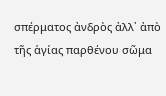σπέρματος ἀνδρὸς ἀλλ᾿ ἀπὸ τῆς ἁγίας παρθένου σῶμα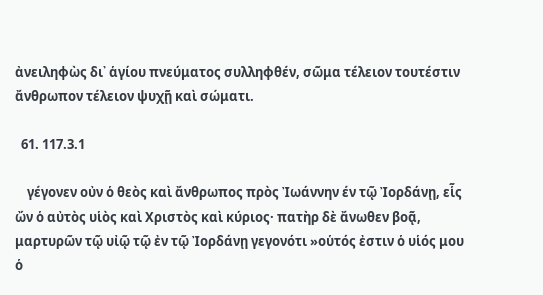ἀνειληφὼς δι᾿ ἁγίου πνεύματος συλληφθέν, σῶμα τέλειον τουτέστιν ἄνθρωπον τέλειον ψυχῇ καὶ σώματι.

  61. 117.3.1

    γέγονεν οὐν ὁ θεὸς καὶ ἄνθρωπος πρὸς Ἰωάννην έν τῷ Ἰορδάνῃ, εἷς ὤν ὁ αὐτὸς υἱὸς καὶ Χριστὸς καὶ κύριος· πατὴρ δὲ ἄνωθεν βοᾷ, μαρτυρῶν τῷ υἰῷ τῷ ἐν τῷ Ἰορδάνῃ γεγονότι »οὑτός ἐστιν ὁ υἱός μου ὁ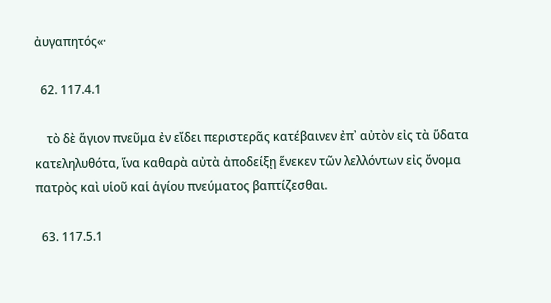ἀυγαπητός«·

  62. 117.4.1

    τὸ δὲ ἅγιον πνεῦμα ἐν εἴδει περιστερᾶς κατέβαινεν ἐπ᾿ αὐτὸν εἰς τὰ ὕδατα κατεληλυθότα, ἵνα καθαρὰ αὐτὰ ἀποδείξῃ ἕνεκεν τῶν λελλόντων εἰς ὄνομα πατρὸς καὶ υἱοῦ καἱ ἁγίου πνεύματος βαπτίζεσθαι.

  63. 117.5.1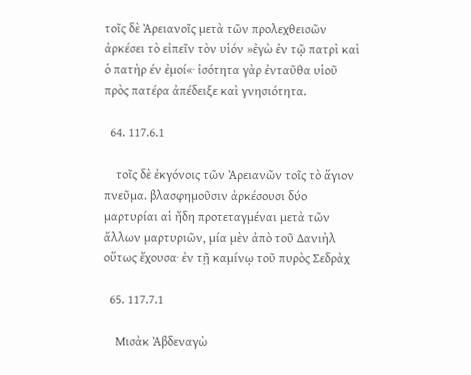τοῖς δὲ Ἀρειανοῖς μετὰ τῶν προλεχθεισῶν ἀρκέσει τὸ εἰπεῖν τὸν υἱόν »ἐγὼ ἐν τῷ πατρὶ καὶ ὁ πατὴρ έν ἐμοί«· ἰσότητα γὰρ ἐνταῦθα υἱοῦ πρὸς πατέρα ἀπέδειξε καὶ γνησιότητα.

  64. 117.6.1

    τοῖς δὲ ἐκγόνοις τῶν Ἀρειανῶν τοῖς τὸ ἅγιον πνεῦμα. βλασφημοῦσιν ἀρκέσουσι δύο μαρτυρίαι αἱ ἤδη προτεταγμέναι μετὰ τῶν ἄλλων μαρτυριῶν, μία μὲν ἀπὸ τοῦ Δανιὴλ οὕτως ἔχουσα· ἐν τῇ καμίνῳ τοῦ πυρὸς Σεδρὰχ

  65. 117.7.1

    Μισὰκ Ἀβδεναγὼ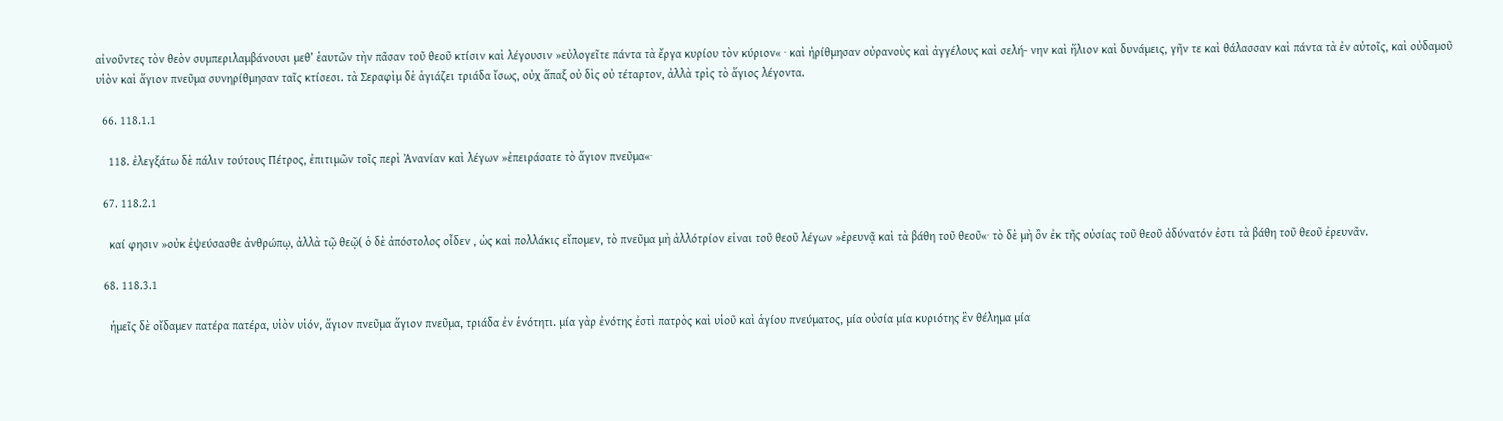αἰνοῦντες τὸν θεὸν συμπεριλαμβάνουσι μεθ’ ἑαυτῶν τὴν πᾶσαν τοῦ θεοῦ κτίσιν καὶ λέγουσιν »εὐλογεῖτε πάντα τὰ ἔργα κυρίου τὸν κύριον« · καὶ ἠρίθμησαν οὐρανοὺς καὶ ἀγγέλους καὶ σελή- νην καὶ ἥλιον καὶ δυνάμεις, γῆν τε καὶ θάλασσαν καὶ πάντα τὰ ἐν αὐτοῖς, καὶ οὐδαμοῦ υἱὸν καὶ ἅγιον πνεῦμα συνηρίθμησαν ταῖς κτίσεσι. τὰ Σεραφὶμ δὲ ἁγιάζει τριάδα ἴσως, οὐχ ἅπαξ οὐ δὶς οὐ τέταρτον, ἀλλὰ τρὶς τὸ ἅγιος λέγοντα.

  66. 118.1.1

    118. ἐλεγξάτω δὲ πάλιν τούτους Πέτρος, ἐπιτιμῶν τοῖς περὶ Ἀνανίαν καὶ λέγων »ἐπειράσατε τὸ ἅγιον πνεῦμα«·

  67. 118.2.1

    καί φησιν »οὐκ ἐψεύσασθε ἀνθρώπῳ, ἀλλὰ τῷ θεῷ( ὁ δὲ ἀπόστολος οἶδεν , ὡς καὶ πολλάκις εἴπομεν, τὸ πνεῦμα μὴ ἀλλότρίον εἰναι τοῦ θεοῦ λέγων »ἐρευνᾷ καὶ τὰ βάθη τοῦ θεοῦ«· τὸ δὲ μὴ ὂν ἐκ τῆς οὐσίας τοῦ θεοῦ ἀδύνατόν ἐστι τὰ βάθη τοῦ θεοῦ ἐρευνᾶν.

  68. 118.3.1

    ἡμεῖς δὲ οἴδαμεν πατέρα πατέρα, υἱὸν υἱόν, ἅγιον πνεῦμα ἅγιον πνεῦμα, τριάδα ἐν ἑνότητι. μία γὰρ ἐνότης ἐστὶ πατρὸς καὶ υἱοῦ καὶ ἁγίου πνεύματος, μία οὐσία μία κυριότης ἓν θέλημα μία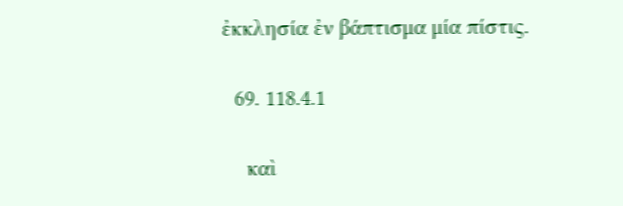ἐκκλησία ἐν βάπτισμα μία πίστις.

  69. 118.4.1

    καὶ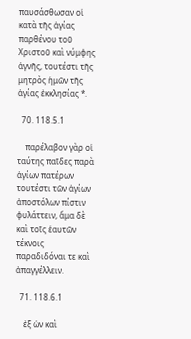παυσάσθωσαν οἱ κατὰ τῆς ἁγίας παρθένου τοῦ Χριστοῦ καὶ νύμφης ἁγνῆς, τουτέστι τῆς μητρὸς ἡμῶν τῆς ἁγίας ἐκκλησίας *.

  70. 118.5.1

    παρέλαβον γὰρ οἱ ταύτης παῖδες παρὰ ἁγίων πατέρων τουτέστι τῶν ἁγίων ἀποστόλων πίστιν φυλάττειν, ἅμα δὲ καὶ τοῖς ἑαυτῶν τέκνοις παραδιδόναι τε καὶ ἀπαγγέλλειν.

  71. 118.6.1

    ἐξ ὡν καὶ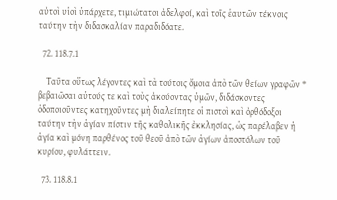αὐτοὶ υἱοὶ ὑπάρχετε, τιμιώτατοι ἀδελφοί, καὶ τοῖς ἑαυτῶν τέκνοις ταύτην τὴν διδασκαλίαν παραδιδόατε.

  72. 118.7.1

    Ταῦτα οὕτως λέγοντες καὶ τὰ τούτοις ὄμοια ἀπὸ τῶν θείων γραφῶν * βεβαιῶσαι αὑτούς τε καὶ τοὺς ἀκούοντας ὑμῶν, διδάσκοντες ὁδοποιοῦντες κατηχοῦντες μὴ διαλείπητε οἱ πιστοὶ καὶ ὀρθόδοξοι ταύτην τὴν ἁγίαν πίστιν τῆς καθολικῆς ἐκκλησίας, ὡς παρέλαβεν ἡ ἁγία καὶ μόνη παρθένος τοῦ θεοῦ ἀπὸ τῶν ἁγίων ἀποστόλων τοῦ κυρίου, φυλάττειν.

  73. 118.8.1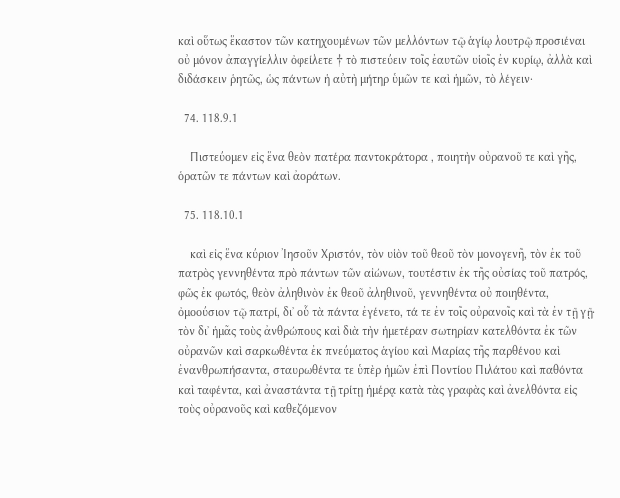καὶ οὕτως ἕκαστον τῶν κατηχουμένων τῶν μελλόντων τῷ ἁγίῳ λουτρῷ προσιέναι οὐ μόνον ἀπαγγίελλιν ὀφείλετε † τὸ πιστεύειν τοῖς ἐαυτῶν υἱοῖς ἐν κυρίῳ, ἀλλὰ καὶ διδάσκειν ῥητῶς, ὡς πάντων ἡ αὐτὴ μήτηρ ὑμῶν τε καὶ ἡμῶν, τὸ λέγειν·

  74. 118.9.1

    Πιστεύομεν εἰς ἕνα θεὸν πατέρα παντοκράτορα , ποιητὴν οὐρανοῦ τε καὶ γῆς, ὁρατῶν τε πάντων καὶ ἀοράτων.

  75. 118.10.1

    καὶ εἰς ἕνα κύριον Ἰησοῦν Χριστόν, τὸν υἱὸν τοῦ θεοῦ τὸν μονογενῆ, τὸν ἐκ τοῦ πατρὸς γεννηθέντα πρὸ πάντων τῶν αἰώνων, τουτέστιν ἐκ τῆς οὐσίας τοῦ πατρός, φῶς ἐκ φωτός, θεὸν ἀληθινὸν ἐκ θεοῦ ἀληθινοῦ, γεννηθέντα οὐ ποιηθέντα, ὀμοούσιον τῷ πατρί, δι᾿ οὗ τὰ πάντα ἐγένετο, τά τε ἐν τοῖς οὐρανοῖς καὶ τὰ ἐν τῇ γῇ· τὸν δι᾿ ἡμᾶς τοὺς ἀνθρώπους καὶ διὰ τὴν ἡμετέραν σωτηρίαν κατελθόντα ἐκ τῶν οὐρανῶν καὶ σαρκωθέντα ἐκ πνεύματος ἁγίου καὶ Μαρίας τῆς παρθένου καὶ ἐνανθρωπήσαντα, σταυρωθέντα τε ὑπὲρ ἡμῶν ἐπὶ Ποντίου Πιλάτου καὶ παθόντα καὶ ταφέντα, καὶ ἀναστάντα τῇ τρίτῃ ἡμέρᾳ κατὰ τὰς γραφὰς καὶ ἀνελθόντα εἰς τοὺς οὐρανοῦς καὶ καθεζόμενον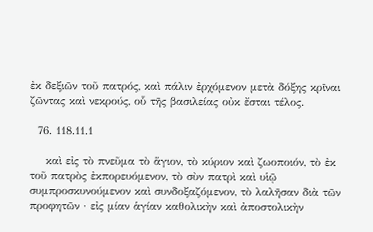ἐκ δεξιῶν τοῦ πατρός, καὶ πάλιν ἐρχόμενον μετὰ δόξης κρῖναι ζῶντας καὶ νεκρούς, οὗ τῆς βασιλείας οὐκ ἔσται τέλος.

  76. 118.11.1

    καὶ εἰς τὸ πνεῦμα τὸ ἅγιον, τὸ κύριον καὶ ζωοποιόν, τὸ ἐκ τοῦ πατρὸς ἐκπορευόμενον, τὸ σὺν πατρὶ καὶ υἱῷ συμπροσκυνούμενον καὶ συνδοξαζόμενον, τὸ λαλῆσαν διὰ τῶν προφητῶν · εἰς μίαν ἁγίαν καθολικὴν καὶ ἀποστολικὴν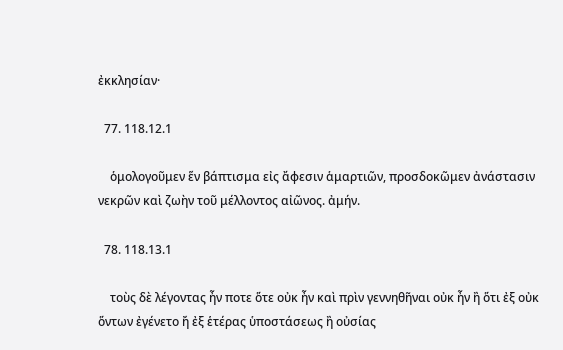ἐκκλησίαν·

  77. 118.12.1

    ὁμολογοῦμεν ἕν βάπτισμα εἰς ἄφεσιν ἁμαρτιῶν, προσδοκῶμεν ἀνάστασιν νεκρῶν καὶ ζωὴν τοῦ μέλλοντος αἰῶνος. ἀμήν.

  78. 118.13.1

    τοὺς δὲ λέγοντας ἦν ποτε ὅτε οὐκ ἦν καὶ πρὶν γεννηθῆναι οὐκ ἦν ἢ ὅτι ἐξ οὐκ ὅντων ἐγένετο ἤ ἐξ ἑτέρας ὑποστάσεως ἢ οὐσίας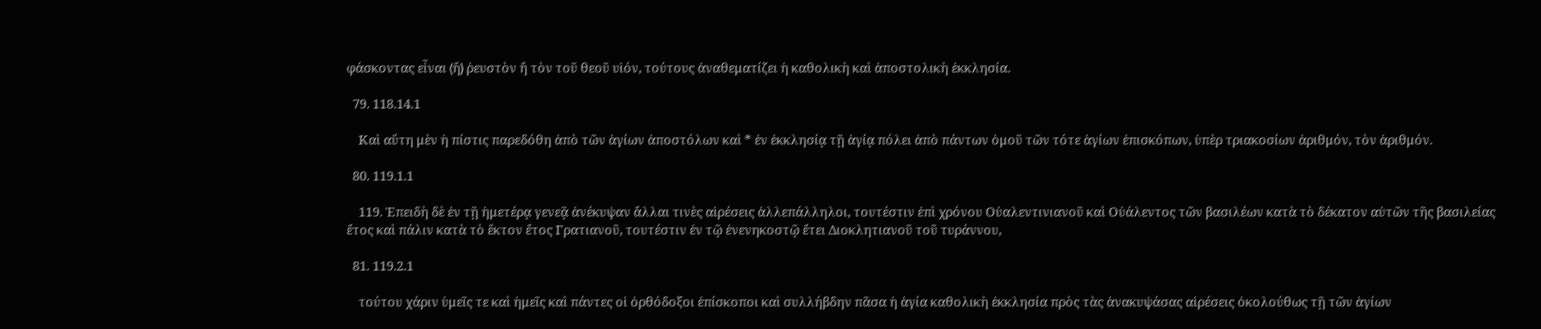φάσκοντας εἶναι ⟨ἤ⟩ ῥευστὸν ἤ τὸν τοῦ θεοῦ υἱόν, τούτους ἀναθεματίζει ἡ καθολικὴ καὶ ἀποστολικὴ ἐκκλησία.

  79. 118.14.1

    Καὶ αὕτη μὲν ἡ πίστις παρεδόθη ἀπὸ τῶν ἁγίων ἀποστόλων καὶ * ἐν ἐκκλησίᾳ τῇ ἁγίᾳ πόλει ἀπὸ πάντων ὁμοῦ τῶν τότε ἁγίων ἐπισκόπων, ὑπὲρ τριακοσίων ἀριθμόν, τὸν ἀριθμόν.

  80. 119.1.1

    119. Ἐπειδὴ δὲ ἐν τῇ ἡμετέρᾳ γενεᾷ ἀνέκυψαν ἄλλαι τινὲς αἱρέσεις ἀλλεπάλληλοι, τουτέστιν ἐπὶ χρόνου Οὐαλεντινιανοῦ καὶ Οὐάλεντος τῶν βασιλέων κατὰ τὸ δέκατον αὐτῶν τῆς βασιλείας ἔτος καὶ πάλιν κατὰ τὸ ἕκτον ἔτος Γρατιανοῦ, τουτέστιν ἐν τῷ ἐνενηκοστῷ ἔτει Διοκλητιανοῦ τοῦ τυράννου,

  81. 119.2.1

    τούτου χάριν ὑμεῖς τε καὶ ἡμεῖς καὶ πάντες οἱ ὀρθόδοξοι ἐπίσκοποι καὶ συλλήβδην πᾶσα ἡ ἁγία καθολικὴ ἐκκλησία πρὸς τὰς ἀνακυψάσας αἱρέσεις ὀκολούθως τῇ τῶν ἁγίων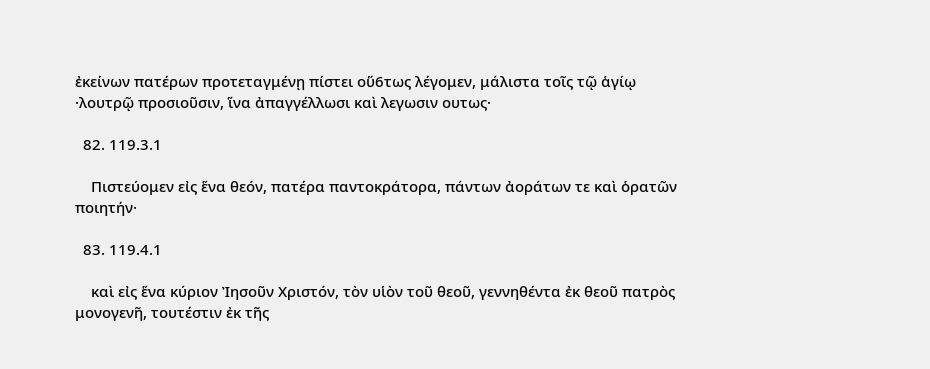ἐκείνων πατέρων προτεταγμένῃ πίστει οὕ6τως λέγομεν, μάλιστα τοῖς τῷ ἁγίῳ ·λουτρῷ προσιοῦσιν, ἵνα ἀπαγγέλλωσι καὶ λεγωσιν ουτως·

  82. 119.3.1

    Πιστεύομεν εἰς ἕνα θεόν, πατέρα παντοκράτορα, πάντων ἀοράτων τε καὶ ὁρατῶν ποιητήν·

  83. 119.4.1

    καὶ εἰς ἕνα κύριον Ἰησοῦν Χριστόν, τὸν υἱὸν τοῦ θεοῦ, γεννηθέντα ἐκ θεοῦ πατρὸς μονογενῆ, τουτέστιν ἐκ τῆς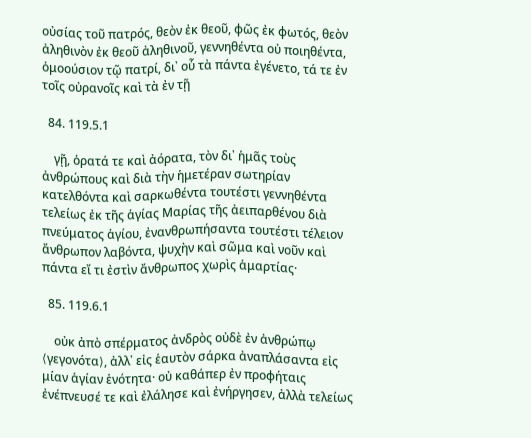οὐσίας τοῦ πατρός, θεὸν ἐκ θεοῦ, φῶς ἐκ φωτός, θεὸν ἀληθινὸν ἐκ θεοῦ ἀληθινοῦ, γεννηθέντα οὐ ποιηθέντα, ὁμοούσιον τῷ πατρί, δι᾿ οὗ τὰ πάντα ἐγένετο, τά τε ἐν τοῖς οὐρανοῖς καὶ τὰ ἐν τῇ

  84. 119.5.1

    γῇ, ὁρατά τε καὶ ἀόρατα, τὸν δι᾿ ἡμᾶς τοὺς ἀνθρώπους καὶ διὰ τὴν ἡμετέραν σωτηρίαν κατελθόντα καὶ σαρκωθέντα τουτέστι γεννηθέντα τελείως ἐκ τῆς ἁγίας Μαρίας τῆς ἀειπαρθένου διὰ πνεύματος ἁγίου, ἐνανθρωπήσαντα τουτέστι τέλειον ἄνθρωπον λαβόντα, ψυχὴν καὶ σῶμα καὶ νοῦν καὶ πάντα εἴ τι ἐστὶν ἄνθρωπος χωρὶς ἁμαρτίας·

  85. 119.6.1

    οὐκ ἀπὸ σπέρματος ἀνδρὸς οὐδὲ ἐν ἀνθρώπῳ ⟨γεγονότα⟩, ἀλλ᾿ εἰς ἑαυτὸν σάρκα ἀναπλάσαντα εἰς μίαν ἁγίαν ἑνότητα· οὐ καθάπερ ἐν προφήταις ἐνέπνευσέ τε καὶ ἐλάλησε καὶ ἐνήργησεν, ἀλλὰ τελείως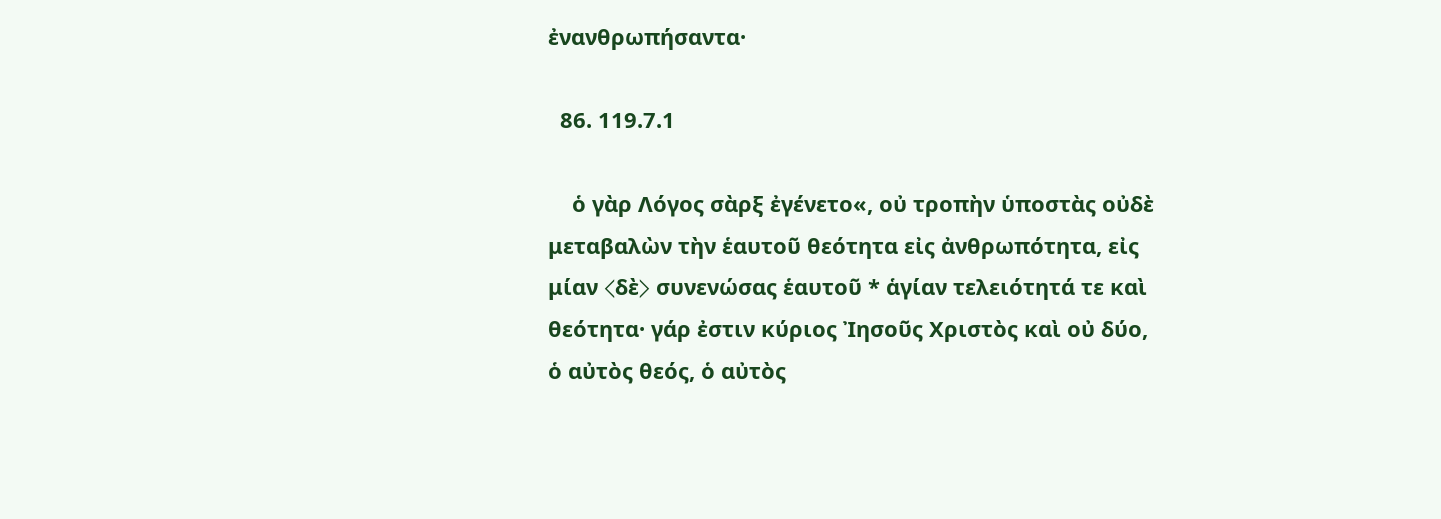ἐνανθρωπήσαντα·

  86. 119.7.1

    ὁ γὰρ Λόγος σὰρξ ἐγένετο«, οὐ τροπὴν ὑποστὰς οὐδὲ μεταβαλὼν τὴν ἑαυτοῦ θεότητα εἰς ἀνθρωπότητα, εἰς μίαν ⟨δὲ⟩ συνενώσας ἑαυτοῦ * ἁγίαν τελειότητά τε καὶ θεότητα· γάρ ἐστιν κύριος Ἰησοῦς Χριστὸς καὶ οὐ δύο, ὁ αὐτὸς θεός, ὁ αὐτὸς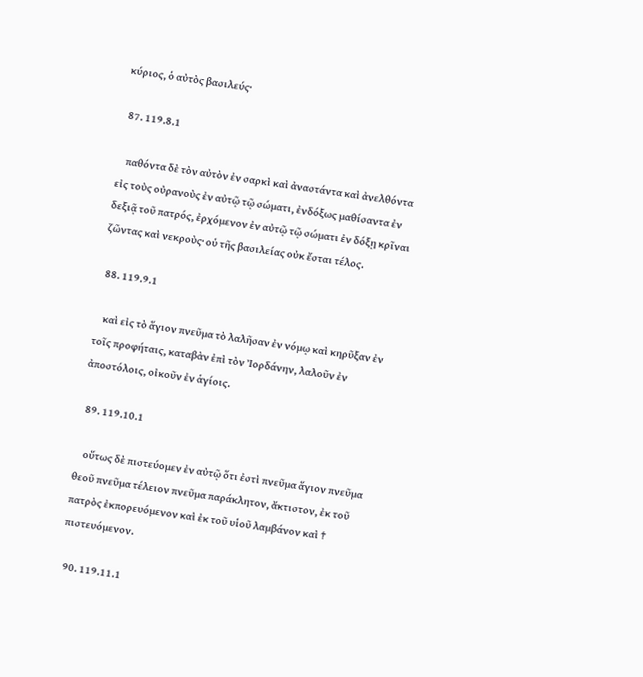κύριος, ὁ αὐτὸς βασιλεύς·

  87. 119.8.1

    παθόντα δὲ τὸν αὐτὸν ἐν σαρκὶ καὶ ἀναστάντα καὶ ἀνελθόντα εἰς τοὺς οὐρανοὺς ἐν αὐτῷ τῷ σώματι, ἐνδόξως μαθίσαντα ἐν δεξιᾷ τοῦ πατρός, ἐρχόμενον ἐν αὐτῷ τῷ σώματι ἐν δόξῃ κρῖναι ζῶντας καὶ νεκροὺς· οὑ τῆς βασιλείας οὐκ ἔσται τέλος.

  88. 119.9.1

    καὶ εἰς τὸ ἅγιον πνεῦμα τὸ λαλῆσαν ἐν νόμῳ καὶ κηρῦξαν ἐν τοῖς προφήταις, καταβὰν ἐπὶ τὸν Ἰορδάνην, λαλοῦν ἐν ἀποστόλοις, οἰκοῦν ἐν ἁγίοις.

  89. 119.10.1

    οὕτως δὲ πιστεύομεν ἐν αὐτῷ ὅτι ἐστὶ πνεῦμα ἅγιον πνεῦμα θεοῦ πνεῦμα τέλειον πνεῦμα παράκλητον, ἄκτιστον, ἐκ τοῦ πατρὸς ἐκπορευόμενον καὶ ἐκ τοῦ υἱοῦ λαμβάνον καὶ † πιστευόμενον.

  90. 119.11.1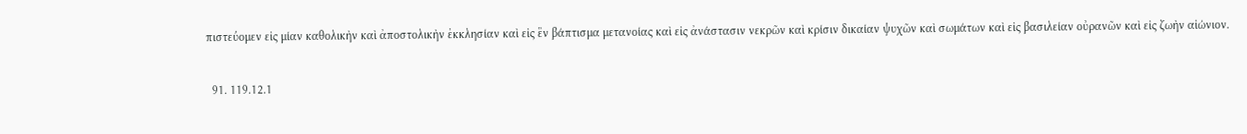πιστεύομεν εἰς μίαν καθολικὴν καὶ ἀποστολικὴν ἐκκλησίαν καὶ εἰς ἓν βάπτισμα μετανοίας καὶ εἰς ἀνάστασιν νεκρῶν καὶ κρίσιν δικαίαν ψυχῶν καὶ σωμάτων καὶ εἰς βασιλείαν οὐρανῶν καὶ εἰς ζωὴν αἰώνιον.

  91. 119.12.1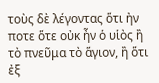τοὺς δὲ λέγοντας ὅτι ἠν ποτε ὅτε οὐκ ἦν ὁ υἱὸς ἢ τὸ πνεῦμα τὸ ἅγιον, ἢ ὅτι ἐξ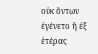οὐκ ὄντων ἐγένετο ἢ ἐξ ἑτέρας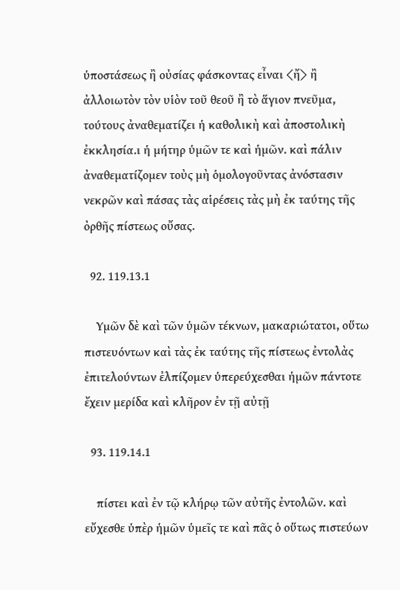ὑποστάσεως ἢ οὐσίας φάσκοντας εἶναι ⟨ἤ⟩ ἢ ἀλλοιωτὸν τὸν υἱὸν τοῦ θεοῦ ἢ τὸ ἅγιον πνεῦμα, τούτους ἀναθεματίζει ἡ καθολικὴ καὶ ἀποστολικὴ ἐκκλησία.ι ἡ μήτηρ ὑμῶν τε καὶ ἡμῶν. καὶ πάλιν ἀναθεματίζομεν τοὺς μὴ ὁμολογοῦντας ἀνόστασιν νεκρῶν καὶ πάσας τὰς αἱρέσεις τὰς μὴ ἐκ ταύτης τῆς ὀρθῆς πίστεως οὔσας.

  92. 119.13.1

    Υμῶν δὲ καὶ τῶν ὑμῶν τέκνων, μακαριώτατοι, οὕτω πιστευόντων καὶ τὰς ἐκ ταύτης τῆς πίστεως ἐντολὰς ἐπιτελούντων ἐλπίζομεν ὑπερεύχεσθαι ἡμῶν πάντοτε ἔχειν μερίδα καὶ κλῆρον ἐν τῇ αὐτῇ

  93. 119.14.1

    πίστει καὶ ἐν τῷ κλήρῳ τῶν αὐτῆς ἐντολῶν. καὶ εὔχεσθε ὑπὲρ ἡμῶν ὑμεῖς τε καὶ πᾶς ὁ οὕτως πιστεύων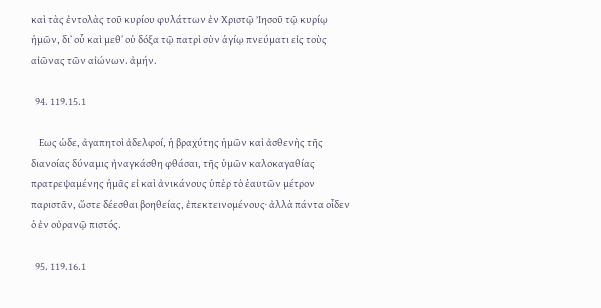καὶ τὰς ἐντολὰς τοῦ κυρίου φυλάττων ἐν Χριστῷ Ἰησοῦ τῷ κυρίῳ ἡμῶν, δι᾿ οὗ καὶ μεθ᾿ οὑ δόξα τῷ πατρὶ σὺν ἁγίῳ πνεύματι εἰς τοὺς αἰῶνας τῶν αἰώνων. ἀμήν.

  94. 119.15.1

    Εως ὡδε, ἀγαπητοὶ ἀδελφοί, ἡ βραχύτης ἡμῶν καὶ ἀσθενὴς τῆς διανοίας δύναμις ἠναγκάσθη φθάσαι, τῆς ὑμῶν καλοκαγαθίας πρατρεψαμένης ἡμᾶς εἰ καὶ ἀνικάνους ὑπὲρ τὸ ἑαυτῶν μέτρον παριστᾶν, ὥστε δέεσθαι βοηθείας, ἐπεκτεινομένους· ἀλλὰ πάντα οἶδεν ὁ ἐν οὐρανῷ πιστός.

  95. 119.16.1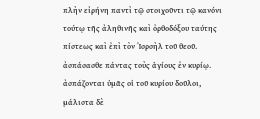πλὴν εἰρήνη παντὶ τῷ στοιχοῦντι τῷ κανόνι τούτῳ τῆς ἀληθινῆς καὶ ὀρθοδόξου ταύτης πίστεως καὶ ἐπὶ τὸν Ἰσρσὴλ τοῦ θεοῦ. ἀσπάσασθε πάντας τοὺς ἁγίους ἐν κυρίῳ. ἀσπάζονται ὑμᾶς οἱ τοῦ κυρίου δοῦλοι, μάλιστα δὲ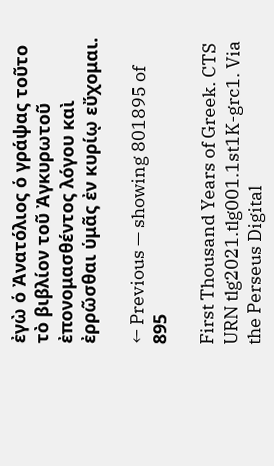ἐγὼ ὁ Ἀνατόλιος ὁ γράψας τοῦτο τὸ βιβλίον τοῦ Ἀγκυρωτοῦ ἐπονομασθέντος λόγου καὶ ἐρρῶσθαι ὑμᾶς ἐν κυρίῳ εὔχομαι.

← Previous — showing 801895 of 895

First Thousand Years of Greek. CTS URN tlg2021.tlg001.1st1K-grc1. Via the Perseus Digital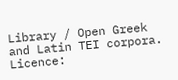Library / Open Greek and Latin TEI corpora. Licence: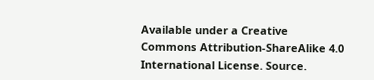Available under a Creative Commons Attribution-ShareAlike 4.0 International License. Source.